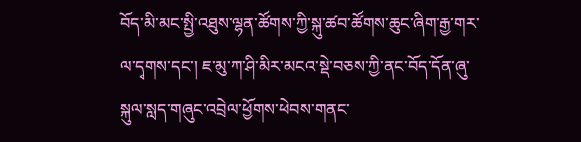བོད་མི་མང་སྤྱི་འཐུས་ལྷན་ཚོགས་ཀྱི་སྐུ་ཚབ་ཚོགས་ཆུང་ཞིག་རྒྱ་གར་ལ་དྭགས་དང་། ཇ་མུ་ཀ་ཤི་མིར་མངའ་སྡེ་བཅས་ཀྱི་ནང་བོད་དོན་ཞུ་སྐུལ་སླད་གཞུང་འབྲེལ་ཕྱོགས་ཕེབས་གནང་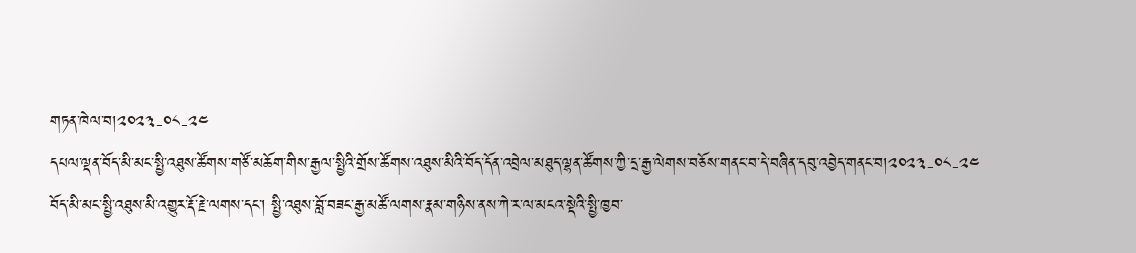གཏན་ཁེལ་བ།༢༠༢༣-༠༨-༢༤
དཔལ་ལྡན་བོད་མི་མང་སྤྱི་འཐུས་ཚོགས་གཙོ་མཆོག་གིས་རྒྱལ་སྤྱིའི་གྲོས་ཚོགས་འཐུས་མིའི་བོད་དོན་འབྲེལ་མཐུད་ལྷན་ཚོགས་ཀྱི་དྲ་རྒྱ་ལེགས་བཅོས་གནང་བ་དེ་བཞིན་དབུ་འབྱེད་གནང་བ།༢༠༢༣-༠༨-༢༤
བོད་མི་མང་སྤྱི་འཐུས་མི་འགྱུར་རྡོ་རྗེ་ལགས་དང་། སྤྱི་འཐུས་བློ་བཟང་རྒྱ་མཚོ་ལགས་རྣམ་གཉིས་ནས་ཀེ་ར་ལ་མངའ་སྡེའི་སྤྱི་ཁྱབ་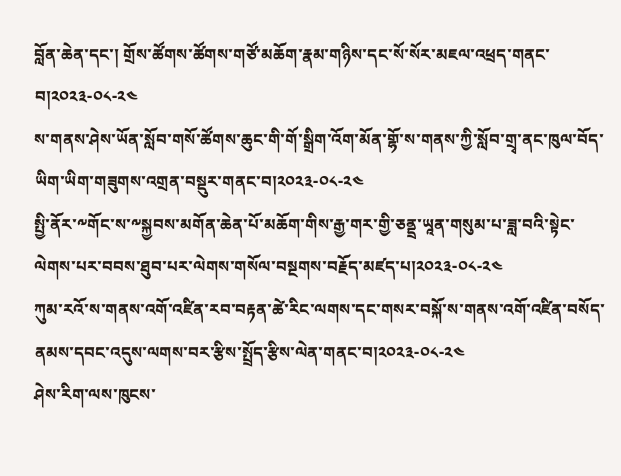བློན་ཆེན་དང་། གྲོས་ཚོགས་ཚོགས་གཙོ་མཆོག་རྣམ་གཉིས་དང་སོ་སོར་མཇལ་འཕྲད་གནང་བ།༢༠༢༣-༠༨-༢༤
ས་གནས་ཤེས་ཡོན་སློབ་གསོ་ཚོགས་ཆུང་གི་གོ་སྒྲིག་འོག་མོན་གྷོ་ས་གནས་ཀྱི་སློབ་གྲྭ་ནང་ཁུལ་བོད་ཡིག་ཡིག་གཟུགས་འགྲན་བསྡུར་གནང་བ།༢༠༢༣-༠༨-༢༤
སྤྱི་ནོར་༸གོང་ས་༸སྐྱབས་མགོན་ཆེན་པོ་མཆོག་གིས་རྒྱ་གར་གྱི་ཅནྡྲ་ཡཱན་གསུམ་པ་ཟླ་བའི་སྟེང་ལེགས་པར་བབས་ཐུབ་པར་ལེགས་གསོལ་བསྔགས་བརྗོད་མཛད་པ།༢༠༢༣-༠༨-༢༤
ཀུམ་རའོ་ས་གནས་འགོ་འཛིན་རབ་བརྟན་ཚེ་རིང་ལགས་དང་གསར་བསྐོ་ས་གནས་འགོ་འཛིན་བསོད་ནམས་དབང་འདུས་ལགས་བར་རྩིས་སྤྲོད་རྩིས་ལེན་གནང་བ།༢༠༢༣-༠༨-༢༤
ཤེས་རིག་ལས་ཁུངས་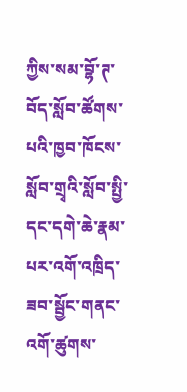ཀྱིས་སམ་བྷོ་ཊ་བོད་སློབ་ཚོགས་པའི་ཁྱབ་ཁོངས་སློབ་གྲྭའི་སློབ་སྤྱི་དང་དགེ་ཆེ་རྣམ་པར་འགོ་འཁྲིད་ཟབ་སྦྱོང་གནང་འགོ་ཚུགས་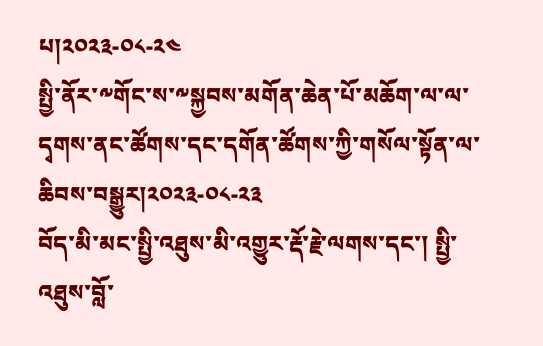པ།༢༠༢༣-༠༨-༢༤
སྤྱི་ནོར་༸གོང་ས་༸སྐྱབས་མགོན་ཆེན་པོ་མཆོག་ལ་ལ་དྭགས་ནང་ཚོགས་དང་དགོན་ཚོགས་ཀྱི་གསོལ་སྟོན་ལ་ཆིབས་བསྒྱུར།༢༠༢༣-༠༨-༢༣
བོད་མི་མང་སྤྱི་འཐུས་མི་འགྱུར་རྡོ་རྗེ་ལགས་དང་། སྤྱི་འཐུས་བློ་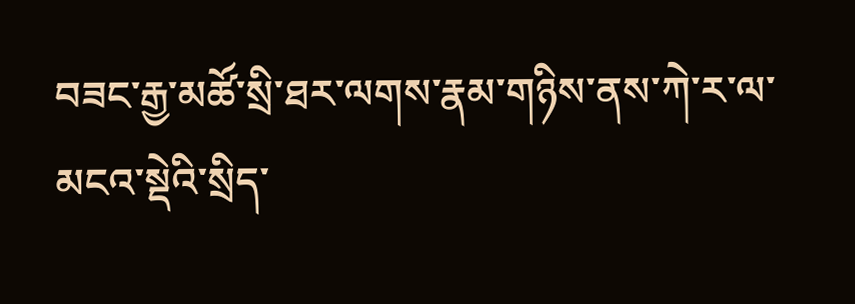བཟང་རྒྱ་མཚོ་སྲི་ཐར་ལགས་རྣམ་གཉིས་ནས་ཀེ་ར་ལ་མངའ་སྡེའི་སྲིད་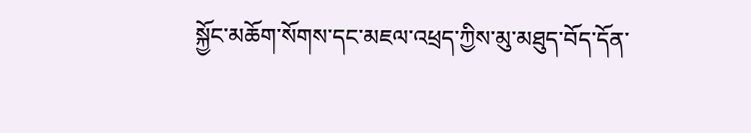སྐྱོང་མཆོག་སོགས་དང་མཇལ་འཕྲད་ཀྱིས་མུ་མཐུད་བོད་དོན་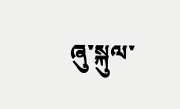ཞུ་སྐུལ་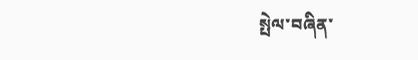སྤེལ་བཞིན་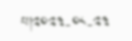པ།༢༠༢༣-༠༨-༢༣